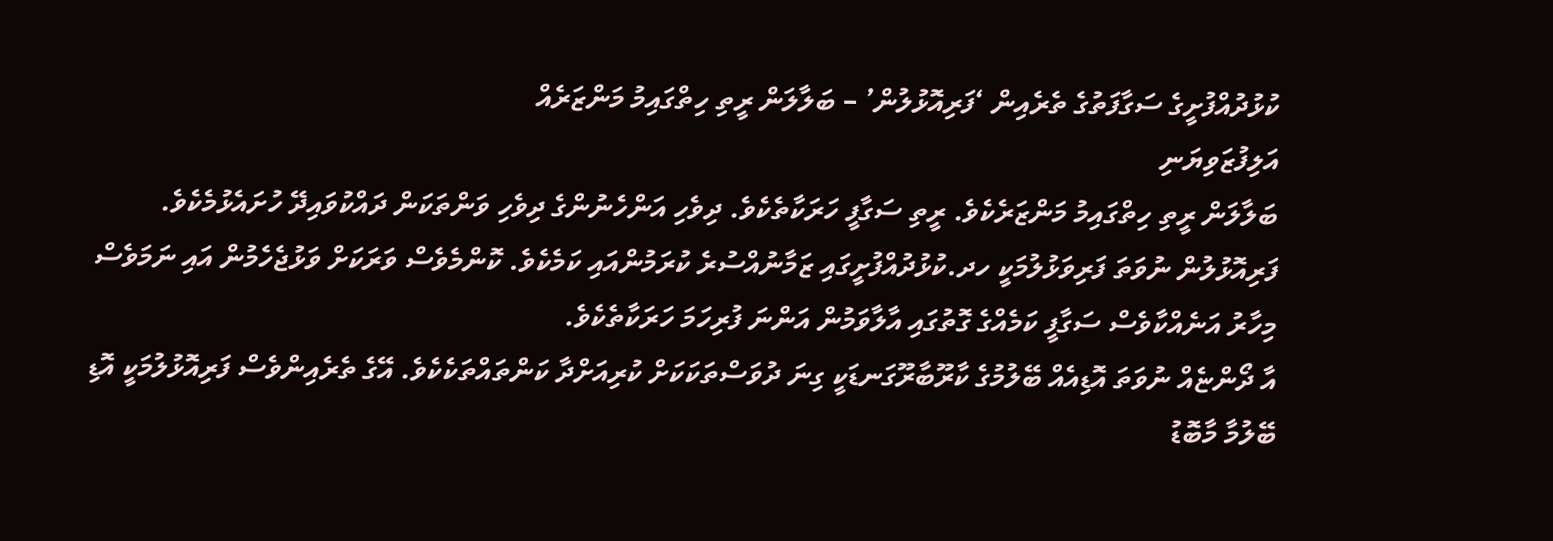ކުޅުދުއްފުށީގެ ސަގާފަތުގެ ތެރެއިން ‘ފަރިއޮޅުލުން’ – ބަލާލަން ރީތި ހިތްގައިމު މަންޒަރެއް
އަލިފުޒަވިޔަނި
ބަލާލަން ރީތި ހިތްގައިމު މަންޒަރެކެވެ. ރީތި ސަގާފީ ހަރަކާތެކެވެ. ދިވެހި އަންހެނުންގެ ދިވެހި ވަންތަކަން ދައްކުވައިދޭ ހުށައެޅުމެކެވެ. ފަރިއޮޅުލުން ނުވަތަ ފަރިވަޅުލުމަކީ ހދ.ކުޅުދުއްފުށީގައި ޒަމާނުއްސުރެ ކުރަމުންއައި ކަމެކެވެ. ކޮންމެވެސް ވަރަކަށް ވަޅުޖެހެމުން އައި ނަމަވެސް މިހާރު އަނެއްކާވެސް ސަގާފީ ކަމެއްގެ ގޮތުގައި އާލާވަމުން އަންނަ ފުރިހަމަ ހަރަކާތެކެވެ.
އާ ދޯންޏެއް ނުވަތަ އޮޑިއެއް ބޭލުމުގެ ކާރޫބާރޫގަނޑަކީ ގިނަ ދުވަސްތަކަކަށް ކުރިއަށްދާ ކަންތައްތަކެކެވެ. އޭގެ ތެރެއިންވެސް ފަރިއޮޅުލުމަކީ އޮޑި ބޭލުމާ މާބޮޑު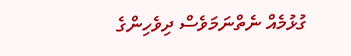ގުޅުމެއް ނެތްނަމަވެސް ދިވެހިންގެ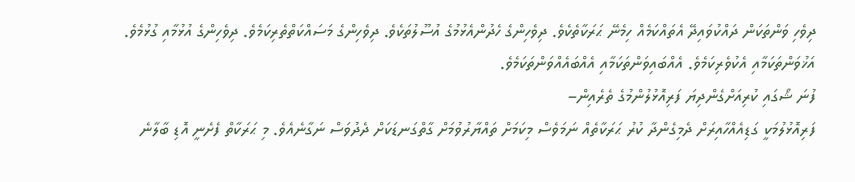ދިވެހި ވަންތަކަން ދައްކުވައިދޭ އެތައްކަމެއް ހިމެނޭ ޙަރަކާތެކެވެ. ދިވެހިންގެ ހެދުންއެޅުމުގެ އުސޫލުތަކެވެ. ދިވެހިންގެ މަސައްކަތްތެރިކަމެވެ. ދިވެހިންގެ އުޅުމާއި ގުޅުމެވެ. އަޚުވަންތަކަމާއި އެކުވެރިކަމެވެ. އެއްބައިވަންތަކަމާއި އެއްބައެއްވަންތަކަމެވެ.
ފުނަ ޝޯގައި ކުރިއަށްގެންދިޔަ ފަރިއޮޅުލުންމުގެ ތެރެއިން–
ފަރިއޮޅުލުމަކީ ގަޑިއެއްހާއިރަށް ދެމިގެންދާ ކުރު ޙަރަކާތެއް ނަމަވެސް މިކަމަށް ތައްޔާރުވުމަށް ގާތްގަނޑަކަށް ދެދުވަސް ނަގާނެއެވެ. މި ޙަރަކާތް ފެށެނީ އޮޑި ބާލާނެ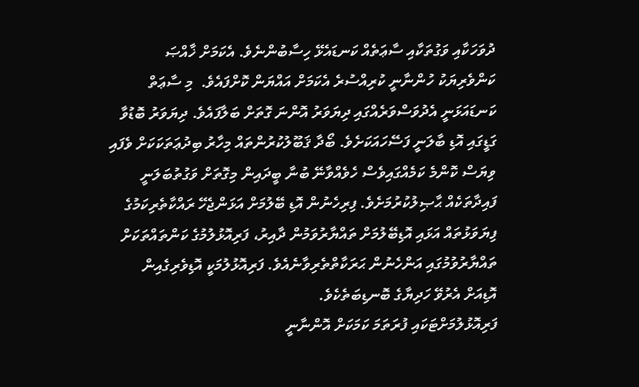ދުވަހަކާއި ވަގުތަކާއި ސާޢަތެއް ކަނޑައެޅޭ ހިސާބުންނެވެ. އެކަމަށް ޚާއްޞަ ކަންވެރިޔަކު ހުންނާނީ ކުރިއްސުރެ އެކަމަށް އައްޔަން ކޮށްފައެވެ.  މި ސާޢަތް ކަނޑައަޅަނީ އެދުވަސްވަރެއްގައި ދިޔަވަރު އޮންނަ ގޮތަށް ބަލާފައެވެ. ދިޔަވަރު ބޮޑުވާ ގަޑީގައި އޮޑި ބާލަނީ ފަސޭހައަކަށެވެ. ބޯދާ ޤަބޫލުކުރުންތައް މިހާރު ބިދުޢަތަކަކަށް ވެފައި ވިޔަސް ކޮންމެ ކަމެއްގައިވެސް ހެވެއްވާނޭ ބުނާ ބީދައިން މިގޮތަށް ވަގުތުބަލަނީ ފައިދާތަކެއް ޙާޞިލުކުރުމަށެވެ. ފިރިހެނުން އޮޑި ބޭލުމަށް އަޅަންޖެހޭ ރައްކާތެރިކަމުގެ ފިޔަވަޅުތައް އަޅައި އޮޑިބޭލުމަށް ތައްޔާރުވަމުން ދާއިރު، ފަރިއޮޅުލުމުގެ ކަންތައްތަކަށް ތައްޔާރުވުމުގައި އަންހެނުން ޙަރަކާތްތެރިވާނެއެވެ. ފަރިއޮޅުލުމަކީ އޮޑިވެރިގެއިން އޮޑިއަށް އެރުވޭ ހަދިޔާގެ ބޮނޑިބަތެކެވެ.
ފަރިއޮޅުލުމަށްޓަކައި ފުރަތަމަ ކަމަކަށް އޮންނާނީ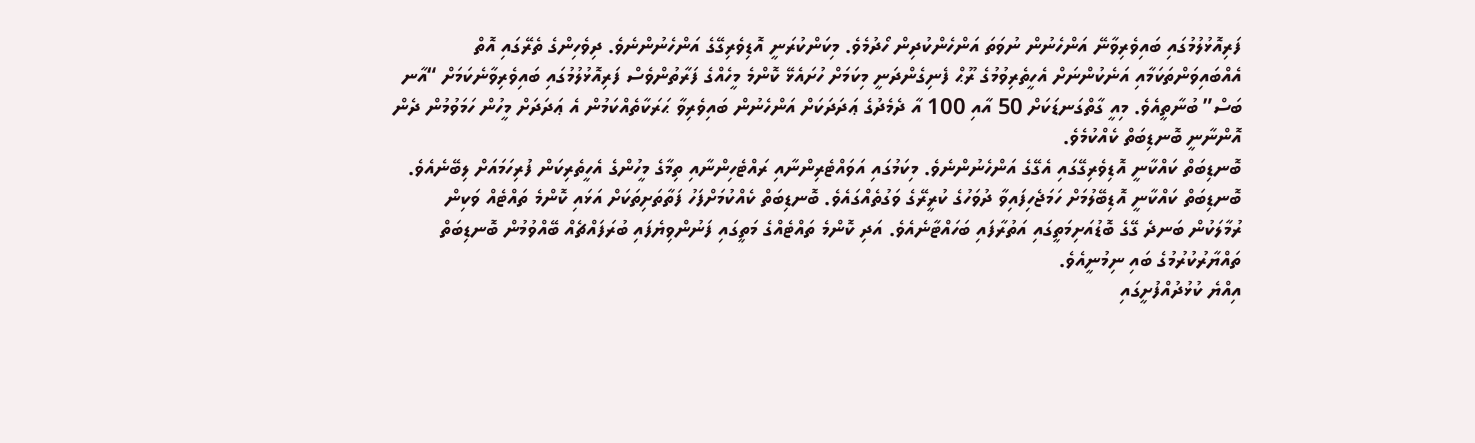ފަރިއޮޅުލުމުގައި ބައިވެރިވާނޭ އަންހެނުން ނުވަތަ އަންހެންކުދިން ހޯދުމެވެ. މިކަންކުރަނީ އޮޑިވެރިގޭގެ އަންހެނުންނެވެ. ދިވެހިންގެ ތެރޭގައި އޮތް އެއްބައިވަންތަކަމާއި އަނެކުންނަށް އެހީތެރިވުމުގެ ރޫޙް ފެނިގެންދަނީ މިކަމަށް ހުށައެޅޭ ކޮންމެ މީހެއްގެ ފަރާތުންވެސް ފަރިއޮޅުލުމުގައި ބައިވެރިވާނެކަމަށް “އާނ ބަސް” ބުނާތީއެވެ. މިއީ ގާތްގަނޑަކަށް 50 އާއި 100 އާ ދެމެދުގެ ޢަދަދަކަށް އަންހެނުން ބައިވެރިވާ ޙަރަކާތެއްކަމުން އެ ޢަދަދަށް މީހުން ހަމަވުމުން ދެން އޮންނާނީ ބޮނޑިބަތް ކެއްކުމެވެ.
ބޮނޑިބަތް ކައްކާނީ އޮޑިވެރިގޭގައި އެގޭގެ އަންހެނުންނެވެ. މިކަމުގައި އަވައްޓެރިންނާއި ރައްޓެހިންނާއި ތިމާގެ މީހުންގެ އެހީތެރިކަން ފުރިހަމައަށް ލިބޭނެއެވެ. ބޮނޑިބަތް ކައްކާނީ އޮޑިބޭލުމަށް ހަމަޖެހިފައިވާ ދުވަހުގެ ކުރީރޭގެ ވަގުތެއްގައެވެ. ބޮނޑިބަތް ކެއްކުމަށްފަހު ފަތާތަށިތަކަށް އަޅައި ކޮންމެ ތައްޓެއް ވަކިން ރުމާލަކުން ބަނދެ ގޭގެ ބޮޑުއަށިމަތީގައި އަތުރާފައި ބަހައްޓާނެއެވެ. އަދި ކޮންމެ ތައްޓެއްގެ މަތީގައި ފަނުންވިޔެފައި ބުރަފައްޗެއް ބޭއްވުމުން ބޮނޑިބަތް ތައްޔާރުކުރުމުގެ ބައި ނިމުނީއެވެ.
އިއްޔެ ކުޅުދުއްފުށީގައި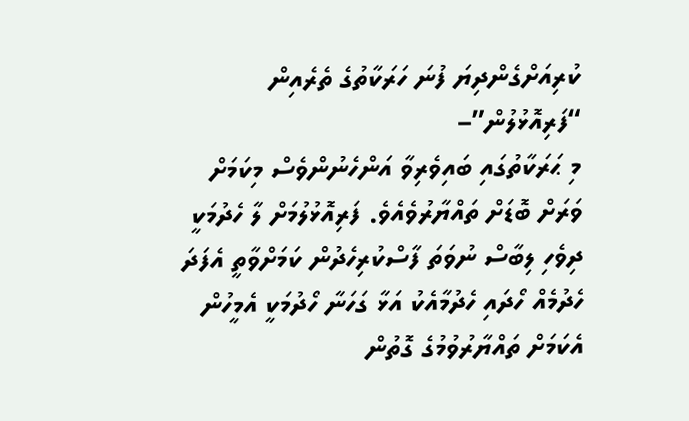ކުރިއަށްގެންދިޔަ ފުނަ ހަރަކާތުގެ ތެރެއިން “ފަރިއޮޅުލުން”–
މި ޙަރަކާތުގައި ބައިވެރިވާ އަންހެނުންވެސް މިކަމަށް ވަރަށް ބޮޑަށް ތައްޔާރުވެއެވެ. ފަރިއޮޅުލުމަށް ލާ ހެދުމަކީ ދިވެހި ލިބާސް ނުވަތަ ފާސްކުރިހެދުން ކަމަށްވާތީ އެފަދަ ހެދުމެއް ހޯދައި ހެދުމާއެކު އަޅާ ގަހަނާ ހޯދުމަކީ އެމީހުން އެކަމަށް ތައްޔާރުވުމުގެ ގޮތުން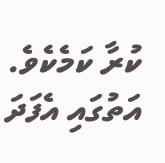ކުރާ ކަމެކެވެ. އަތުގައި އެފަދަ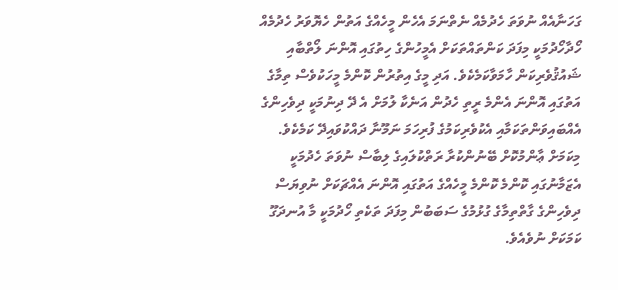ގަހަނާއެއް ނުވަތަ ހެދުމެއް ނެތްނަމަ އެހެން މީހެއްގެ އަތުން ހެޔޮވަރު ހެދުމެއް ހޯދާހޯދުމަކީ މިފަދަ ކަންތައްތަކަށް އެމީހުންގެ ހިތުގައި އޮންނަ ލޯތްބާއި ޝައުޤުވެރިކަން ހާމަވާކަމެކެވެ. އަދި މީގެ އިތުރުން ކޮންމެ މީހަކުވެސް ތިމާގެ އަތުގައި އޮންނަ އެންމެ ރީތި ހެދުން އަނެކާ ލުމަށް އެ ދޭ ދިނުމަކީ ދިވެހިންގެ އެއްބައިވަންތަކަމާއި އެކުވެރިކަމުގެ ފުރިހަމަ ނަމޫނާ ދައްކުވައިދޭ ކަމެކެވެ. މިކަމަށް ޢާންމުކޮށް ބޭނުންކުރާ ރަތްކުލައިގެ ލިބާސް ނުވަތަ ހެދުމަކީ އެޒަމާނުގައި ކޮންމެ ކޮންމެ މީހެއްގެ އަތުގައި އޮންނަ އެއްޗަކަށް ނުވިޔަސް ދިވެހިންގެ ގާތްތިމާގެ ގުޅުމުގެ ސަބަބުން މިފަދަ ތަކެތި ހޯދުމަކީ މާ އުނދަގޫ ކަމަކަށް ނުވެއެވެ.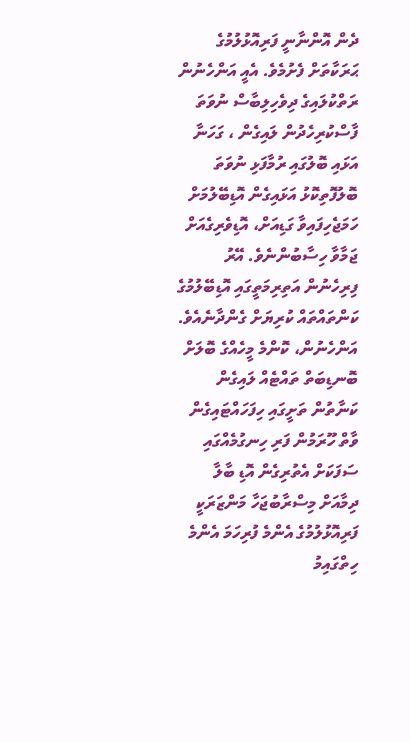ދެން އޮންނާނީ ފަރިއޮޅުލުމުގެ ޙަރަކާތަށް ފެށުމެވެ. އެއީ އަންހެނުން ރަތްކުލައިގެ ދިވެހިލިބާސް ނުވަތަ ފާސްކުރިހެދުން ލައިގެން ، ގަހަނާ އަޅައި ބޮލުގައި ރުމާފަޅި ނުވަތަ ބޮލުފޮތިކޮޅު އަޅައިގެން އޮޑިބޭލުމަށް ހަމަޖެހިފައިވާ ގަޑިއަށް، އޮޑިވެރިގެއަށް ޖަމާވާ ހިސާބުންނެވެ. އޭރު ފިރިހެނުން އަތިރިމަތީގައި އޮޑިބޭލުމުގެ ކަންތައްތައް ކުރިޔަށް ގެންދާނެއެވެ. އަންހެނުން، ކޮންމެ މީހެއްގެ ބޮލަށް ބޮނޑިބަތް ތައްޓެއް ލައިގެން ކަނާތުން ތަށީގައި ހިފަހައްޓައިގެން ވާތް ހޫރަމުން ފަރި ހިނގުމެއްގައި ސަފަކަށް އެތުރިގެން އޮޑި ބާލާ ދިމާއަށް މިސްރާބުޖަހާ މަންޒަރަކީ ފަރިއޮޅުލުމުގެ އެންމެ ފުރިހަމަ އެންމެ ހިތްގައިމު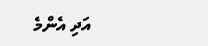އަދި އެންމެ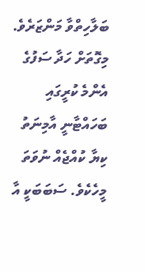ބަލާހިތްވާ މަންޒަރެވެ. މިގޮތަށް ހަދާ ސަފުގެ އެންމެ ކުރީގައި ބަހައްޓާނީ އާމިނަތު ކިޔާ ކުއްޖެއް ނުވަތަ މީހެކެވެ. ސަބަބަކީ އާ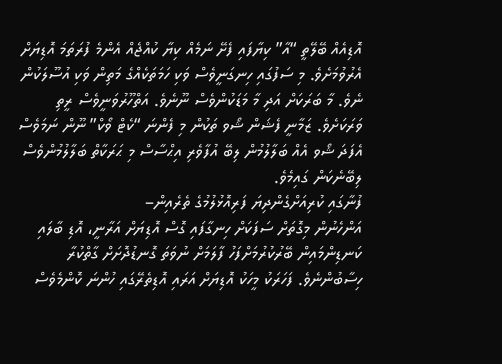އޮޑިއެއް ބޭލޭތީ “އާ” ކިޔާފައި ފެށޭ ނަމެއް ކިޔާ ކުއްޖެއް އެންމެ ފުރަތަމަ އޮޑިޔަށް އެރުވުމަށެވެ. މި ސަފުގައި ހިނގަނީވެސް ވަކި ހަމަތަކެއްގެ މަތިން ވަކި އުސޫލަކުން ނެވެ. މާ ބަރަކަށް އަދި މާ މަޑަކުންވެސް ނޫނެވެ. އަތްހޫރުވަނީވެސް ރީތި ވަރަކަށެވެ. ޒަމާނީ ފެޝަން ޝޯވ ތަކުން މި ފެންނަ “ކެޓް ވޯކް” ނޫން ނަމަވެސް އެފަދަ ޝޯވ އެއް ބަލާލުމުން ލިބޭ އުފާވެރި އިޙްސާސް މި ޙަރަކާތް ބަލާލުމުންވެސް ލިބޭނެކަން ގައިމެވެ.
ފުނާގައި ކުރިއަށްގެންދިޔަ ފަރިއޮޅުލުމުގެ ތެރެއިން–
އަންހެނުން މިގޮތަށް ސަފަކަށް ހިނގާފައި ގޮސް އޮޑިޔަށް އަރާނީ، އޮޑި ބާލައި ކަނޑިންމައިން ބޭރުކުރުމަށްފަހު ފާލަމަށް ނުވަތަ ގޮނޑުދޮށަށް ގާތްކުރާ ހިސާބުންނެވެ. ފަހަރަކު މީހަކު އޮޑިޔަށް އަރައި އޮޑިތެރޭގައި ހުންނަ ކޮންމެވެސް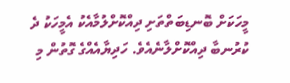މީހަކަށް ބޮނޑިބަތްތަށި ދިއްކޮށްލުމާއެކު އެމީހަކު ދެ ކުރުނބާ ދިއްކޮށްލާނެއެވެ. ހަދިޔާއެއްގެ ގޮތުން މި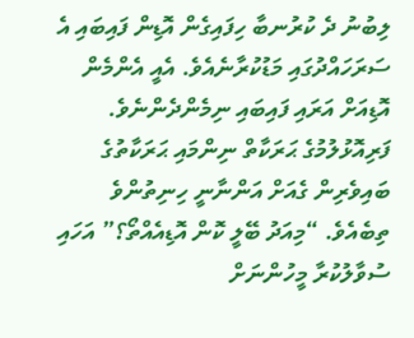ލިބުނު ދެ ކުރުނބާ ހިފައިގެން އޮޑިން ފައިބައި އެ ސަރަހައްދުގައި މަޑުކުރާނެއެވެ. އެއީ އެންމެން އޮޑިއަށް އަރައި ފައިބައި ނިމެންދެންނެވެ. ފަރިއޮޅުލުމުގެ ޙަރަކާތް ނިންމައި ޙަރަކާތުގެ ބައިވެރިން ގެއަށް އަންނާނީ ހިނިތުންވެ ތިބެއެވެ. “މިއަދު ބޭލީ ކޮން އޮޑިއެއްތޯ؟” އަހައި ސުވާލުކުރާ މީހުންނަށް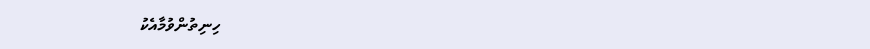ހިނިތުންވުމާއެކު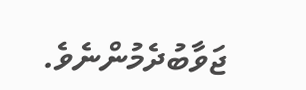ޖަވާބުދެމުންނެވެ.